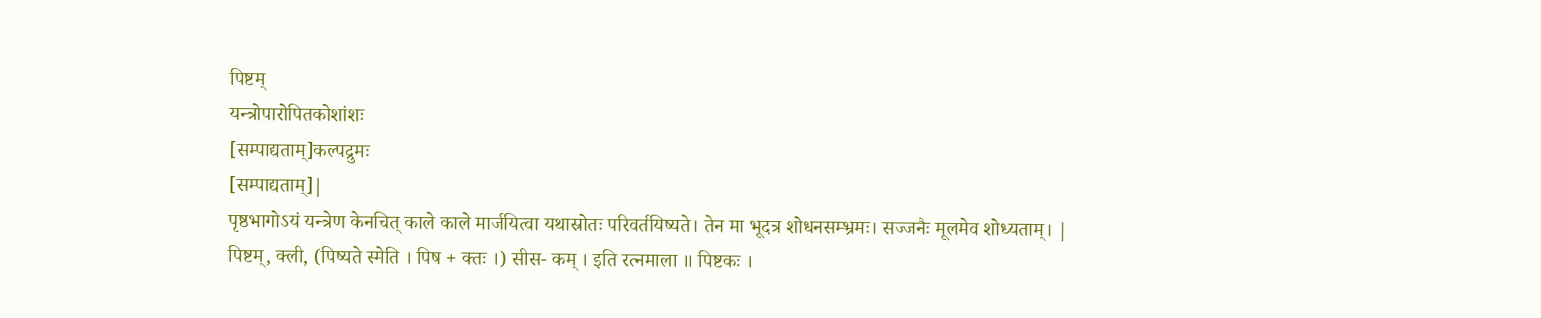पिष्टम्
यन्त्रोपारोपितकोशांशः
[सम्पाद्यताम्]कल्पद्रुमः
[सम्पाद्यताम्]|
पृष्ठभागोऽयं यन्त्रेण केनचित् काले काले मार्जयित्वा यथास्रोतः परिवर्तयिष्यते। तेन मा भूदत्र शोधनसम्भ्रमः। सज्जनैः मूलमेव शोध्यताम्। |
पिष्टम्, क्ली, (पिष्यते स्मेति । पिष + क्तः ।) सीस- कम् । इति रत्नमाला ॥ पिष्टकः ।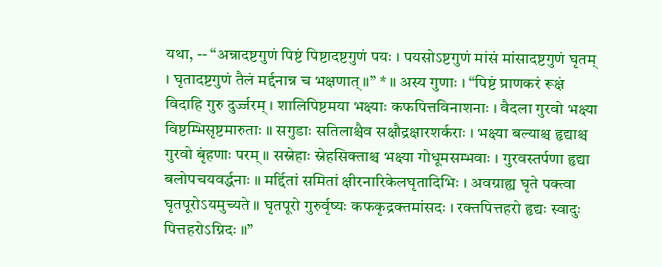यथा, -- “अन्नादष्टगुणं पिष्टं पिष्टादष्टगुणं पयः । पयसोऽष्टगुणं मांसं मांसादष्टगुणं घृतम् । घृतादष्टगुणं तैलं मर्द्दनान्न च भक्षणात् ॥” * ॥ अस्य गुणाः । “पिष्टं प्राणकरं रूक्षं विदाहि गुरु दुर्ज्जरम् । शालिपिष्टमया भक्ष्याः कफपित्तविनाशनाः । वैदला गुरवो भक्ष्या विष्टम्भिसृष्टमारुताः ॥ सगुडाः सतिलाश्चैव सक्षौद्रक्षारशर्कराः । भक्ष्या बल्याश्च हृद्याश्च गुरवो बृंहणाः परम् ॥ सस्नेहाः स्नेहसिक्ताश्च भक्ष्या गोधूमसम्भवाः । गुरवस्तर्पणा हृद्या बलोपचयवर्द्धनाः ॥ मर्द्दितां समितां क्षीरनारिकेलघृतादिभिः । अवग्राह्य घृते पक्त्वा घृतपूरोऽयमुच्यते ॥ घृतपूरो गुरुर्वृष्यः कफकृद्रक्तमांसदः । रक्तपित्तहरो हृद्यः स्वादुः पित्तहरोऽग्निदः ॥”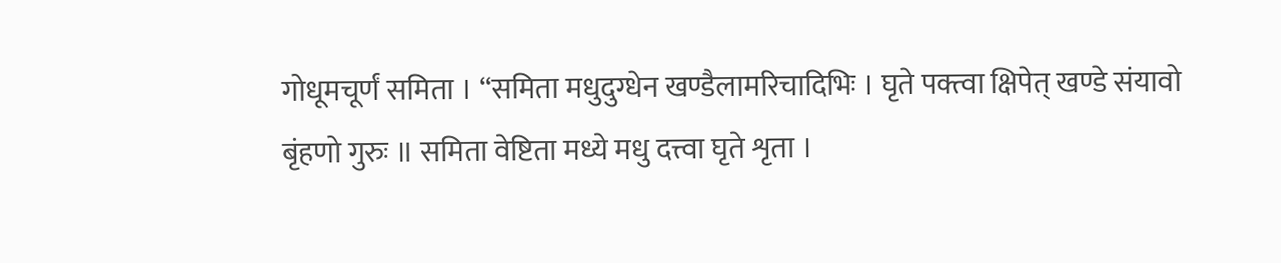गोधूमचूर्णं समिता । “समिता मधुदुग्धेन खण्डैलामरिचादिभिः । घृते पक्त्वा क्षिपेत् खण्डे संयावो बृंहणो गुरुः ॥ समिता वेष्टिता मध्ये मधु दत्त्वा घृते शृता ।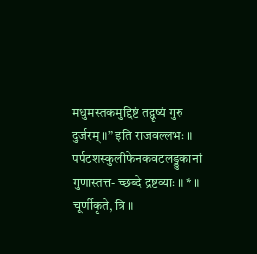मधुमस्तकमुद्दिष्टं तद्वृष्यं गुरु दुर्जरम् ॥” इति राजवल्लभः ॥ पर्पटशस्कुलीफेनकवटलड्डुकानां गुणास्तत्त- च्छब्दे द्रष्टव्याः ॥ * ॥ चूर्णीकृते, त्रि ॥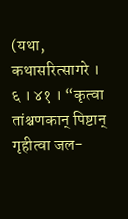(यथा, कथासरित्सागरे । ६ । ४१ । “कृत्वा तांश्चणकान् पिष्टान् गृहीत्वा जल-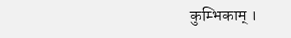कुम्भिकाम् ।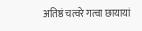अतिष्ठं चत्वरे गत्वा छायायां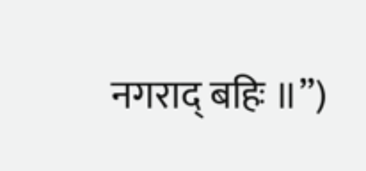नगराद् बहिः ॥”)